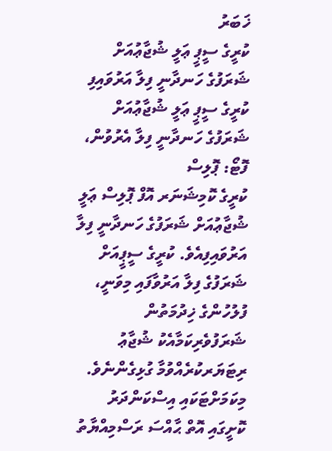ޚަބަރު
ކުރީގެ ސީޕީ ޢަލީ ޝުޖާޢުއަށް ޝަރަފުގެ ހަނދާނީ ފިލާ އަރުވައިފި
ކުރީގެ ސީޕީ ޢަލީ ޝުޖާޢުއަށް ޝަރަފުގެ ހަނދާނީ ފިލާ އެރުވުން، ފޮޓޯ: ޕޮލިސް
ކުރީގެ ކޮމިޝަނަރ އޮފް ޕޮލިސް ޢަލީ ޝުޖާޢުއަށް ޝަރަފުގެ ހަނދާނީ ފިލާ އަރުވައިފިއެވެ. ކުރީގެ ސީޕީއަށް ޝަރަފުގެ ފިލާ އަރުވާފައި މިވަނީ، ފުލުހުންގެ ޚިދުމަތުން ޝަރަފުވެރިކަމާއެކު ޝުޖާޢު ރިޓަޔަރކުރެއްވުމާ ގުޅިގެންނެވެ.
މިކަމަށްޓަކައި އިސްކަންދަރު ކޮށީގައި އޮތް ޙާއްސަ ރަސްމިއްޔާތު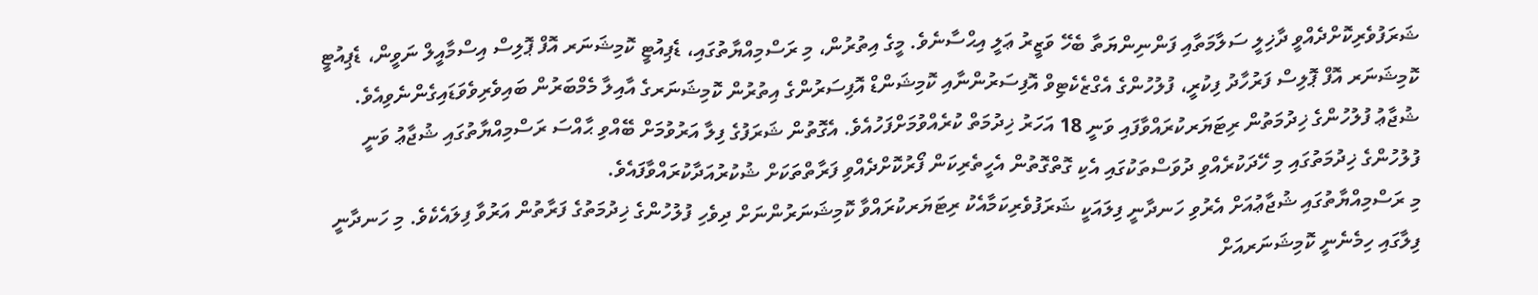ޝަރަފުވެރިކޮށްދެއްވީ ދާޚިލީ ސަލާމަތާއި ފަންނިންޔަތާ ބެހޭ ވަޒީރު ޢަލީ އިޙްސާނެވެ. މީގެ އިތުރުން، މި ރަސްމިއްޔާތުގައި، ޑެޕިއުޓީ ކޮމިޝަނަރ އޮފް ޕޮލިސް އިސްމާއީލް ނަވީން، ޑެޕިއުޓީ ކޮމިޝަނަރ އޮފް ޕޮލިސް ފަރުހާދު ފިކުރީ، ފުލުހުންގެ އެގްޒެކެޓިވް އޮފިސަރުންނާއި ކޮމިޝަންޑް އޮފިސަރުންގެ އިތުރުން ކޮމިޝަނަރގެ އާއިލާ މެމްބަރުން ބައިވެރިވެވަޑައިގެންނެވިއެވެ.
ޝުޖާޢު ފުލުހުންގެ ޚިދުމަތުން ރިޓަޔަރކުރައްވާފައި ވަނީ 18 އަހަރު ޚިދުމަތް ކުރެއްވުމަށްފަހުއެވެ. އެގޮތުން ޝަރަފުގެ ފިލާ އަރުވުމަށް ބޭއްވި ޙާއްސަ ރަސްމިއްޔާތުގައި ޝުޖާޢު ވަނީ ފުލުހުންގެ ޚިދުމަތުގައި މި ހޭދަކުރެއްވި ދުވަސްތަކުގައި އެކި ގޮތްގޮތުން އެހީތެރިކަން ފޯރުކޮށްދެއްވި ފަރާތްތަކަށް ޝުކުރުއަދާކުރައްވާފައެވެ.
މި ރަސްމިއްޔާތުގައި ޝުޖާޢުއަށް އެރުވި ހަނދާނީ ފިލައަކީ ޝަރަފުވެރިކަމާއެކު ރިޓަޔަރކުރައްވާ ކޮމިޝަނަރުންނަށް ދިވެހި ފުލުހުންގެ ޚިދުމަތުގެ ފަރާތުން އަރުވާ ފިލައެކެވެ. މި ހަނދާނީ ފިލާގައި ހިމެނެނީ ކޮމިޝަނަރއަށް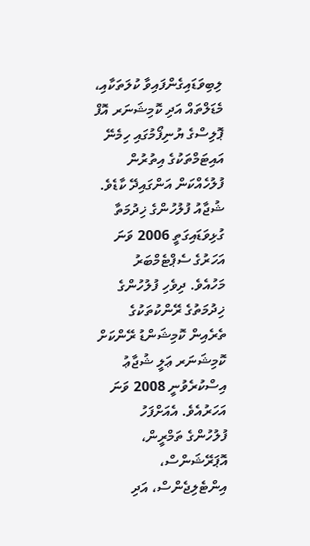ލިބިވަޑައިގެންފައިވާ ކުލަތަކާއި، މެޑަލްތައް އަދި ކޮމިޝަނަރ އޮފް ޕޮލިސްގެ ޔުނިފޯމުގައި ހިމެނޭ އައިޓަމްތަކުގެ އިތުރުން ފުލުހެއްކަން އަންގައިދޭ ކާޑެވެ.
ޝުޖާއު ފުލުހުންގެ ޚިދުމަތާ ގުޅިވަޑައިގަތީ 2006 ވަނަ އަހަރުގެ ސެޕްޓެމްބަރު މަހުއެވެ. ދިވެހި ފުލުހުންގެ ޚިދުމަތުގެ ރޭންކުތަކުގެ ތެރެއިން ކޮމިޝަންޑު ރޭންކަށް ކޮމިޝަނަރ ޢަލީ ޝުޖާޢު އިސްކުރެވުނީ 2008 ވަނަ އަހަރުއެވެ. އެއަށްފަހު ފުލުހުންގެ ތަމްރީން، އޮޕަރޭޝަންސް، އިންޓެލިޖެންސް، އަދި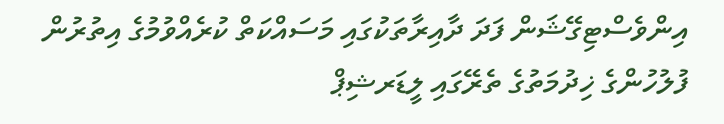އިންވެސްޓިގޭޝަން ފަދަ ދާއިރާތަކުގައި މަސައްކަތް ކުރެއްވުމުގެ އިތުރުން ފުލުހުންގެ ޚިދުމަތުގެ ތެރޭގައި ލީޑަރޝިޕް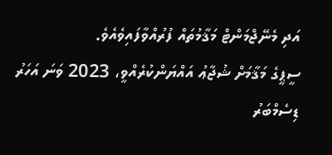އަދި މެނޭޖްމަންޓް މަޤާމުތައް ފުރުއްވާފައިވެއެވެ.
ސީޕީގެ މަޤާމަށް ޝުޖާޢު އައްޔަންކުރެއްވީ، 2023 ވަނަ އަހަރު ޑިސެމްބަރު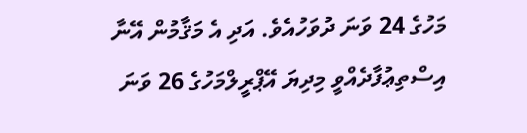މަހުގެ 24 ވަނަ ދުވަހުއެވެ. އަދި އެ މަޤާމުން އޭނާ އިސްތިޢުފާދެއްވީ މިދިޔަ އޭޕްރީލްމަހުގެ 26 ވަނަ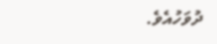ދުވަހުއެވެ.